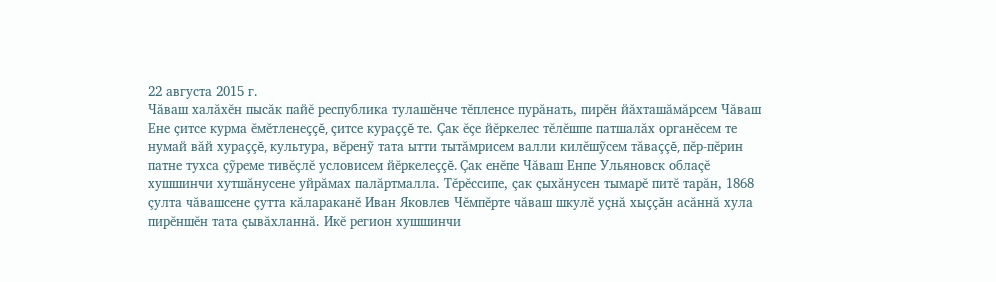22 августа 2015 г.
Чăваш халăхĕн пысăк пайĕ республика тулашĕнче тĕпленсе пурăнать, пирĕн йăхташăмăрсем Чăваш Ене çитсе курма ĕмĕтленеççĕ, çитсе кураççĕ те. Çак ĕçе йĕркелес тĕлĕшпе патшалăх органĕсем те нумай вăй хураççĕ, культура, вĕренỹ тата ытти тытăмрисем валли килĕшỹсем тăваççĕ, пĕр-пĕрин патне тухса çỹреме тивĕçлĕ условисем йĕркелеççĕ. Çак енĕпе Чăваш Енпе Ульяновск облаçĕ хушшинчи хутшăнусене уйрăмах палăртмалла. Тĕрĕссипе, çак çыхăнусен тымарĕ питĕ тарăн, 1868 çулта чăвашсене çутта кăлараканĕ Иван Яковлев Чĕмпĕрте чăваш шкулĕ уçнă хыççăн асăннă хула пирĕншĕн тата çывăхланнă. Икĕ регион хушшинчи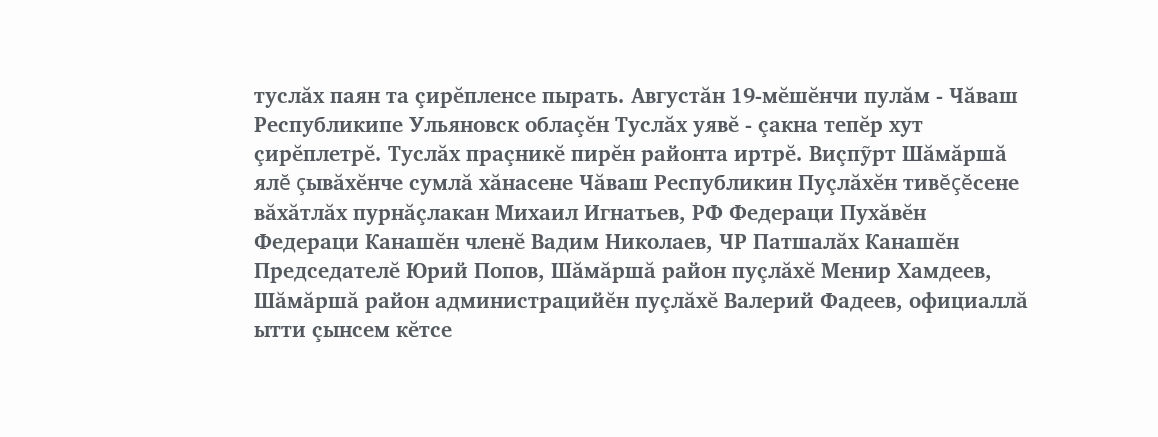туслăх паян та çирĕпленсе пырать. Августăн 19-мĕшĕнчи пулăм - Чăваш Республикипе Ульяновск облаçĕн Туслăх уявĕ - çакна тепĕр хут çирĕплетрĕ. Туслăх праçникĕ пирĕн районта иртрĕ. Виçпỹрт Шăмăршă ялĕ çывăхĕнче сумлă хăнасене Чăваш Республикин Пуçлăхĕн тивĕçĕсене вăхăтлăх пурнăçлакан Михаил Игнатьев, РФ Федераци Пухăвĕн Федераци Канашĕн членĕ Вадим Николаев, ЧР Патшалăх Канашĕн Председателĕ Юрий Попов, Шăмăршă район пуçлăхĕ Менир Хамдеев, Шăмăршă район администрацийĕн пуçлăхĕ Валерий Фадеев, официаллă ытти çынсем кĕтсе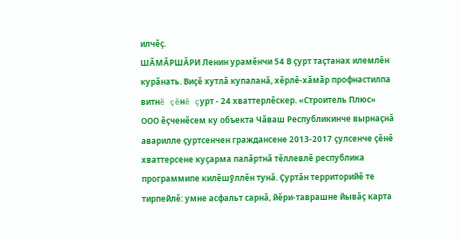илчĕç.
ШĂМĂРШĂРИ Ленин урамĕнчи 54 В çурт таçтанах илемлĕн курăнать. Виçĕ хутлă купаланă, хĕрлĕ-хăмăр профнастилпа витнĕ çĕнĕ çурт - 24 хваттерлĕскер. «Строитель Плюс» ООО ĕçченĕсем ку объекта Чăваш Республикинче вырнаçнă аварилле çуртсенчен граждансене 2013-2017 çулсенче çĕнĕ хваттерсене куçарма палăртнă тĕллевлĕ республика программипе килĕшỹллĕн тунă. Çуртăн территорийĕ те тирпейлĕ: умне асфальт сарнă, йĕри-таврашне йывăç карта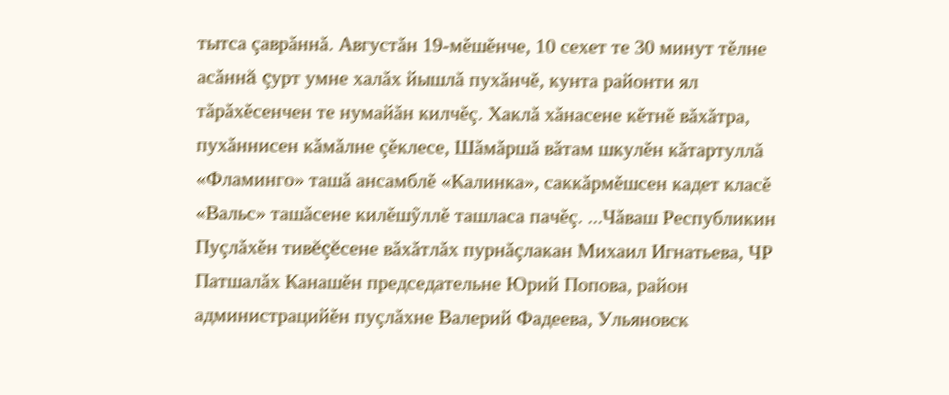тытса çаврăннă. Августăн 19-мĕшĕнче, 10 сехет те 30 минут тĕлне асăннă çурт умне халăх йышлă пухăнчĕ, кунта районти ял тăрăхĕсенчен те нумайăн килчĕç. Хаклă хăнасене кĕтнĕ вăхăтра, пухăннисен кăмăлне çĕклесе, Шăмăршă вăтам шкулĕн кăтартуллă «Фламинго» ташă ансамблĕ «Калинка», саккăрмĕшсен кадет класĕ «Вальс» ташăсене килĕшỹллĕ ташласа пачĕç. ...Чăваш Республикин Пуçлăхĕн тивĕçĕсене вăхăтлăх пурнăçлакан Михаил Игнатьева, ЧР Патшалăх Канашĕн председательне Юрий Попова, район администрацийĕн пуçлăхне Валерий Фадеева, Ульяновск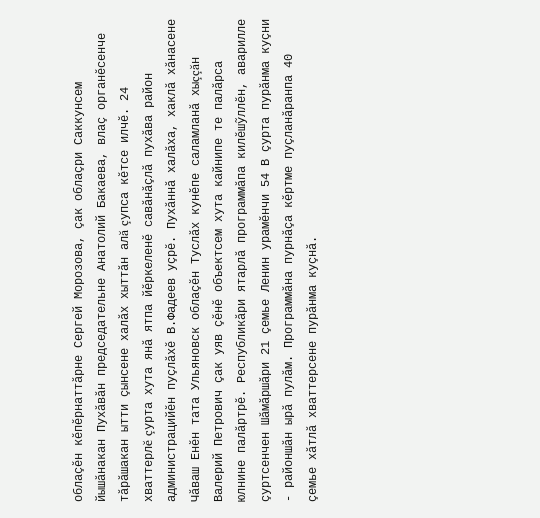облаçĕн кĕпĕрнаттăрне Сергей Морозова, çак облаçри Саккунсем йышăнакан Пухăвăн председательне Анатолий Бакаева, влаç органĕсенче тăрăшакан ытти çынсене халăх хыттăн алă çупса кĕтсе илчĕ. 24 хваттерлĕ çурта хута янă ятпа йĕркеленĕ савăнăçлă пухăва район администрацийĕн пуçлăхĕ В.Фадеев уçрĕ. Пухăннă халăха, хаклă хăнасене Чăваш Енĕн тата Ульяновск облаçĕн Туслăх кунĕпе саламланă хыççăн Валерий Петрович çак уяв çĕнĕ объектсем хута кайнипе те палăрса юлнине палăртрĕ. Республикăри ятарлă программăпа килĕшỹллĕн, аварилле çуртсенчен Шăмăршăри 21 çемье Ленин урамĕнчи 54 В çурта пурăнма куçни - районшăн ырă пулăм. Программăна пурнăçа кĕртме пуçланăранпа 40 çемье хăтлă хваттерсене пурăнма куçнă.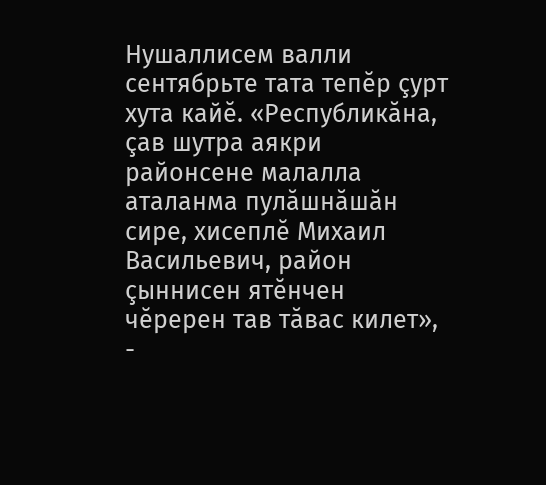Нушаллисем валли сентябрьте тата тепĕр çурт хута кайĕ. «Республикăна, çав шутра аякри районсене малалла аталанма пулăшнăшăн сире, хисеплĕ Михаил Васильевич, район çыннисен ятĕнчен чĕререн тав тăвас килет», -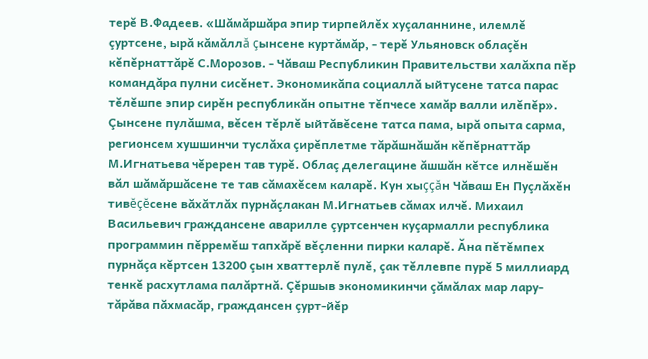терĕ В.Фадеев. «Шăмăршăра эпир тирпейлĕх хуçаланнине, илемлĕ çуртсене, ырă кăмăллă çынсене куртăмăр, - терĕ Ульяновск облаçĕн кĕпĕрнаттăрĕ С.Морозов. - Чăваш Республикин Правительстви халăхпа пĕр командăра пулни сисĕнет. Экономикăпа социаллă ыйтусене татса парас тĕлĕшпе эпир сирĕн республикăн опытне тĕпчесе хамăр валли илĕпĕр». Çынсене пулăшма, вĕсен тĕрлĕ ыйтăвĕсене татса пама, ырă опыта сарма, регионсем хушшинчи туслăха çирĕплетме тăрăшнăшăн кĕпĕрнаттăр М.Игнатьева чĕререн тав турĕ. Облаç делегацине ăшшăн кĕтсе илнĕшĕн вăл шăмăршăсене те тав сăмахĕсем каларĕ. Кун хыççăн Чăваш Ен Пуçлăхĕн тивĕçĕсене вăхăтлăх пурнăçлакан М.Игнатьев сăмах илчĕ. Михаил Васильевич граждансене аварилле çуртсенчен куçармалли республика программин пĕрремĕш тапхăрĕ вĕçленни пирки каларĕ. Ăна пĕтĕмпех пурнăçа кĕртсен 13200 çын хваттерлĕ пулĕ, çак тĕллевпе пурĕ 5 миллиард тенкĕ расхутлама палăртнă. Çĕршыв экономикинчи çăмăлах мар лару-тăрăва пăхмасăр, граждансен çурт-йĕр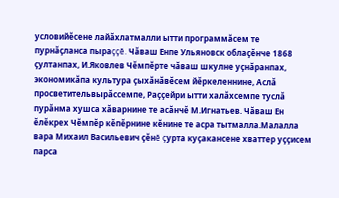условийĕсене лайăхлатмалли ытти программăсем те пурнăçланса пыраççĕ. Чăваш Енпе Ульяновск облаçĕнче 1868 çултанпах, И.Яковлев Чĕмпĕрте чăваш шкулне уçнăранпах, экономикăпа культура çыхăнăвĕсем йĕркеленнине, Аслă просветительвырăссемпе, Раççейри ытти халăхсемпе туслă пурăнма хушса хăварнине те асăнчĕ М.Игнатьев. Чăваш Ен ĕлĕкрех Чĕмпĕр кĕпĕрнине кĕнине те асра тытмалла.Малалла вара Михаил Васильевич çĕнĕ çурта куçакансене хваттер уççисем парса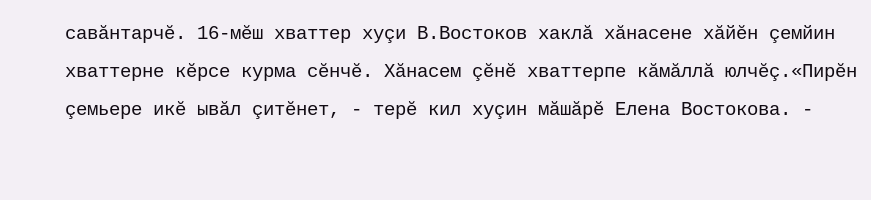савăнтарчĕ. 16-мĕш хваттер хуçи В.Востоков хаклă хăнасене хăйĕн çемйин хваттерне кĕрсе курма сĕнчĕ. Хăнасем çĕнĕ хваттерпе кăмăллă юлчĕç.«Пирĕн çемьере икĕ ывăл çитĕнет, - терĕ кил хуçин мăшăрĕ Елена Востокова. -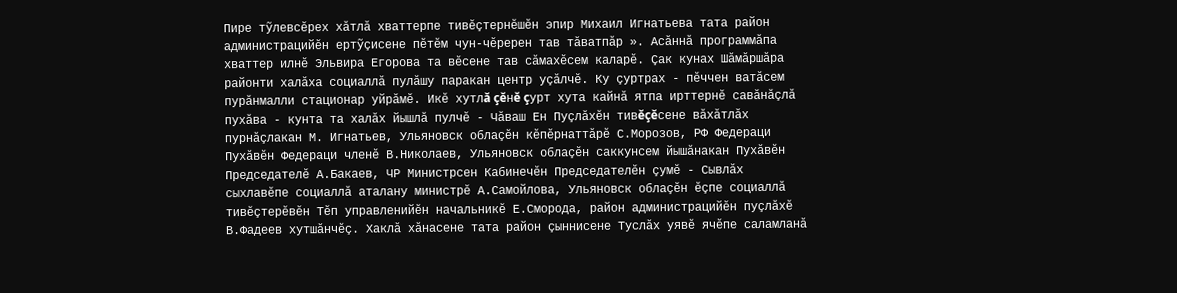Пире тỹлевсĕрех хăтлă хваттерпе тивĕçтернĕшĕн эпир Михаил Игнатьева тата район администрацийĕн ертỹçисене пĕтĕм чун-чĕререн тав тăватпăр ». Асăннă программăпа хваттер илнĕ Эльвира Егорова та вĕсене тав сăмахĕсем каларĕ. Çак кунах Шăмăршăра районти халăха социаллă пулăшу паракан центр уçăлчĕ. Ку çуртрах - пĕччен ватăсем пурăнмалли стационар уйрăмĕ. Икĕ хутлă çĕнĕ çурт хута кайнă ятпа ирттернĕ савăнăçлă пухăва - кунта та халăх йышлă пулчĕ - Чăваш Ен Пуçлăхĕн тивĕçĕсене вăхăтлăх пурнăçлакан М. Игнатьев, Ульяновск облаçĕн кĕпĕрнаттăрĕ С.Морозов, РФ Федераци Пухăвĕн Федераци членĕ В.Николаев, Ульяновск облаçĕн саккунсем йышăнакан Пухăвĕн Председателĕ А.Бакаев, ЧР Министрсен Кабинечĕн Председателĕн çумĕ - Сывлăх сыхлавĕпе социаллă аталану министрĕ А.Самойлова, Ульяновск облаçĕн ĕçпе социаллă тивĕçтерĕвĕн Тĕп управленийĕн начальникĕ Е.Сморода, район администрацийĕн пуçлăхĕ В.Фадеев хутшăнчĕç. Хаклă хăнасене тата район çыннисене Туслăх уявĕ ячĕпе саламланă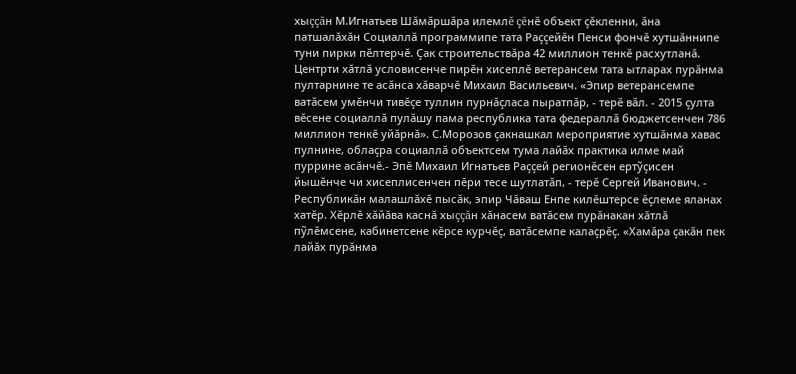хыççăн М.Игнатьев Шăмăршăра илемлĕ çĕнĕ объект çĕкленни, ăна патшалăхăн Социаллă программипе тата Раççейĕн Пенси фончĕ хутшăннипе туни пирки пĕлтерчĕ. Çак строительствăра 42 миллион тенкĕ расхутланă. Центрти хăтлă условисенче пирĕн хисеплĕ ветерансем тата ытларах пурăнма пултарнине те асăнса хăварчĕ Михаил Васильевич. «Эпир ветерансемпе ватăсем умĕнчи тивĕçе туллин пурнăçласа пыратпăр, - терĕ вăл. - 2015 çулта вĕсене социаллă пулăшу пама республика тата федераллă бюджетсенчен 786 миллион тенкĕ уйăрнă». С.Морозов çакнашкал мероприятие хутшăнма хавас пулнине, облаçра социаллă объектсем тума лайăх практика илме май пуррине асăнчĕ.- Эпĕ Михаил Игнатьев Раççей регионĕсен ертỹçисен йышĕнче чи хисеплисенчен пĕри тесе шутлатăп, - терĕ Сергей Иванович. - Республикăн малашлăхĕ пысăк, эпир Чăваш Енпе килĕштерсе ĕçлеме яланах хатĕр. Хĕрлĕ хăйăва каснă хыççăн хăнасем ватăсем пурăнакан хăтлă пỹлĕмсене, кабинетсене кĕрсе курчĕç, ватăсемпе калаçрĕç. «Хамăра çакăн пек лайăх пурăнма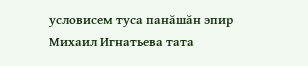условисем туса панăшăн эпир Михаил Игнатьева тата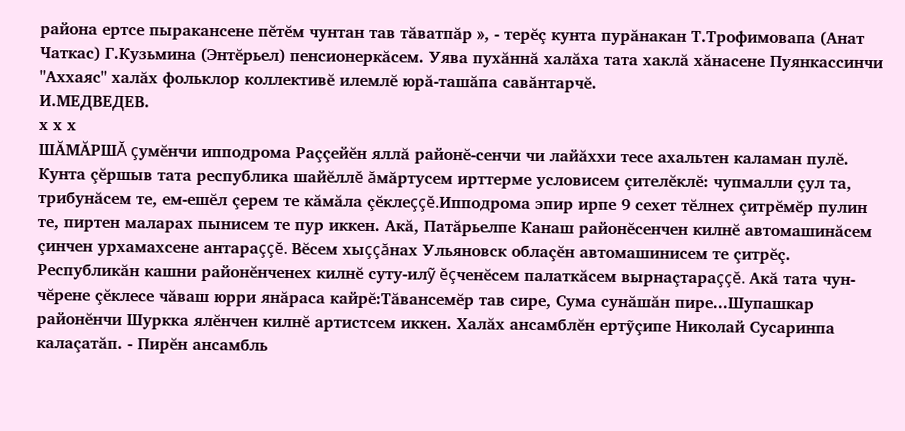района ертсе пыракансене пĕтĕм чунтан тав тăватпăр », - терĕç кунта пурăнакан Т.Трофимовапа (Анат Чаткас) Г.Кузьмина (Энтĕрьел) пенсионеркăсем. Уява пухăннă халăха тата хаклă хăнасене Пуянкассинчи "Аххаяс" халăх фольклор коллективĕ илемлĕ юрă-ташăпа савăнтарчĕ.
И.МЕДВЕДЕВ.
х х х
ШĂМĂРШĂ çумĕнчи ипподрома Раççейĕн яллă районĕ-сенчи чи лайăххи тесе ахальтен каламан пулĕ. Кунта çĕршыв тата республика шайĕллĕ ăмăртусем ирттерме условисем çителĕклĕ: чупмалли çул та, трибунăсем те, ем-ешĕл çерем те кăмăла çĕклеççĕ.Ипподрома эпир ирпе 9 сехет тĕлнех çитрĕмĕр пулин те, пиртен маларах пынисем те пур иккен. Акă, Патăрьелпе Канаш районĕсенчен килнĕ автомашинăсем çинчен урхамахсене антараççĕ. Вĕсем хыççăнах Ульяновск облаçĕн автомашинисем те çитрĕç. Республикăн кашни районĕнченех килнĕ суту-илỹ ĕçченĕсем палаткăсем вырнаçтараççĕ. Акă тата чун-чĕрене çĕклесе чăваш юрри янăраса кайрĕ:Тăвансемĕр тав сире, Сума сунăшăн пире...Шупашкар районĕнчи Шуркка ялĕнчен килнĕ артистсем иккен. Халăх ансамблĕн ертỹçипе Николай Сусаринпа калаçатăп. - Пирĕн ансамбль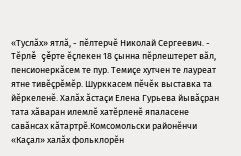«Туслăх» ятлă, - пĕлтерчĕ Николай Сергеевич. - Тĕрлĕ çĕрте ĕçлекен 18 çынна пĕрлештерет вăл, пенсионеркăсем те пур. Темиçе хутчен те лауреат ятне тивĕçрĕмĕр. Шурккасем пĕчĕк выставка та йĕркеленĕ. Халăх ăстаçи Елена Гурьева йывăçран тата хăваран илемлĕ хатĕрленĕ япаласене савăнсах кăтартрĕ.Комсомольски районĕнчи «Каçал» халăх фольклорĕн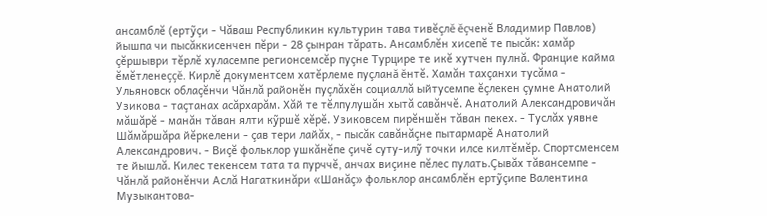ансамблĕ (ертỹçи - Чăваш Республикин культурин тава тивĕçлĕ ĕçченĕ Владимир Павлов) йышпа чи пысăккисенчен пĕри - 28 çынран тăрать. Ансамблĕн хисепĕ те пысăк: хамăр çĕршыври тĕрлĕ хуласемпе регионсемсĕр пуçне Турцире те икĕ хутчен пулнă. Францие кайма ĕмĕтленеççĕ. Кирлĕ документсем хатĕрлеме пуçланă ĕнтĕ. Хамăн тахçанхи тусăма - Ульяновск облаçĕнчи Чăнлă районĕн пуçлăхĕн социаллă ыйтусемпе ĕçлекен çумне Анатолий Узикова - таçтанах асăрхарăм. Хăй те тĕлпулушăн хытă савăнчĕ. Анатолий Александровичăн мăшăрĕ - манăн тăван ялти кỹршĕ хĕрĕ. Узиковсем пирĕншĕн тăван пекех. - Туслăх уявне Шăмăршăра йĕркелени - çав тери лайăх, - пысăк савăнăçне пытармарĕ Анатолий Александрович. - Виçĕ фольклор ушкăнĕпе çичĕ суту-илỹ точки илсе килтĕмĕр. Спортсменсем те йышлă. Килес текенсем тата та пурччĕ, анчах виçине пĕлес пулать.Çывăх тăвансемпе - Чăнлă районĕнчи Аслă Нагаткинăри «Шанăç» фольклор ансамблĕн ертỹçипе Валентина Музыкантова-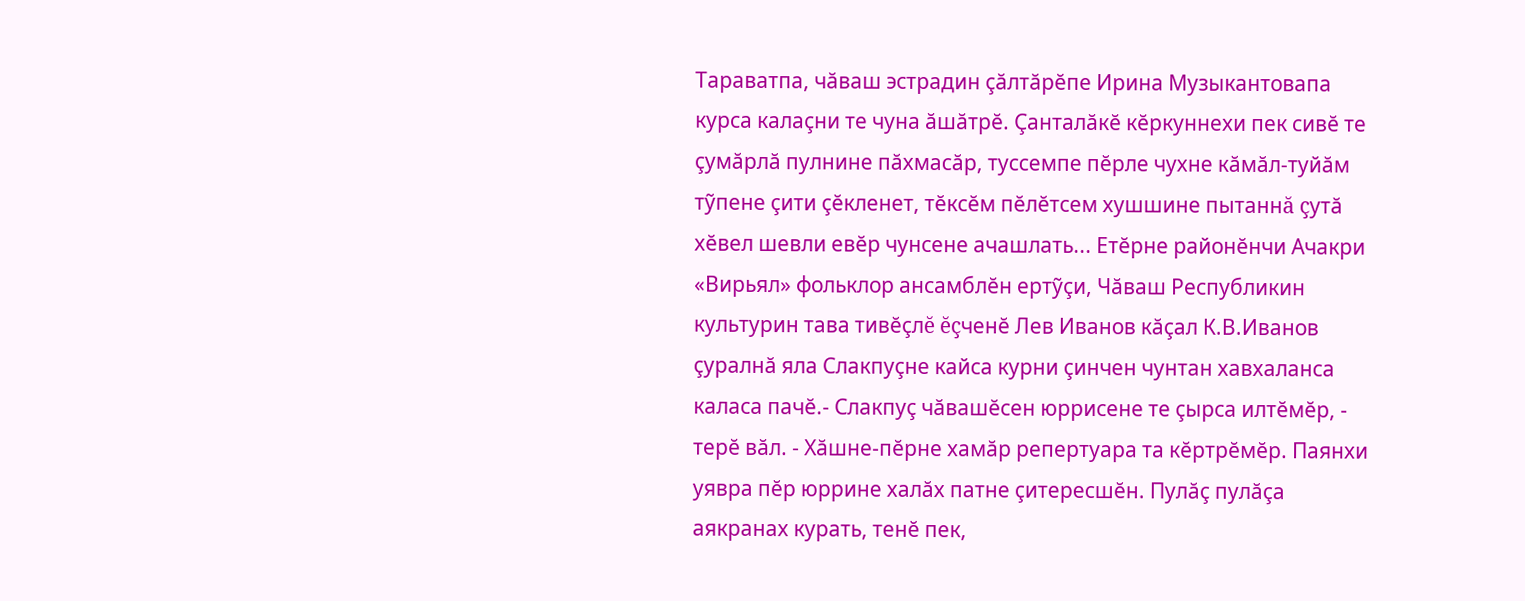Тараватпа, чăваш эстрадин çăлтăрĕпе Ирина Музыкантовапа курса калаçни те чуна ăшăтрĕ. Çанталăкĕ кĕркуннехи пек сивĕ те çумăрлă пулнине пăхмасăр, туссемпе пĕрле чухне кăмăл-туйăм тỹпене çити çĕкленет, тĕксĕм пĕлĕтсем хушшине пытаннă çутă хĕвел шевли евĕр чунсене ачашлать... Етĕрне районĕнчи Ачакри «Вирьял» фольклор ансамблĕн ертỹçи, Чăваш Республикин культурин тава тивĕçлĕ ĕçченĕ Лев Иванов кăçал К.В.Иванов çуралнă яла Слакпуçне кайса курни çинчен чунтан хавхаланса каласа пачĕ.- Слакпуç чăвашĕсен юррисене те çырса илтĕмĕр, - терĕ вăл. - Хăшне-пĕрне хамăр репертуара та кĕртрĕмĕр. Паянхи уявра пĕр юррине халăх патне çитересшĕн. Пулăç пулăçа аякранах курать, тенĕ пек,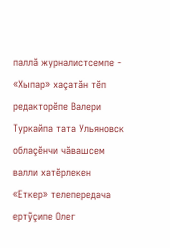паллă журналистсемпе - «Хыпар» хаçатăн тĕп редакторĕпе Валери Туркайпа тата Ульяновск облаçĕнчи чăвашсем валли хатĕрлекен «Еткер» телепередача ертỹçипе Олег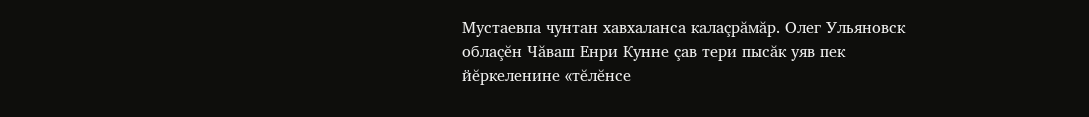Мустаевпа чунтан хавхаланса калаçрăмăр. Олег Ульяновск облаçĕн Чăваш Енри Кунне çав тери пысăк уяв пек йĕркеленине «тĕлĕнсе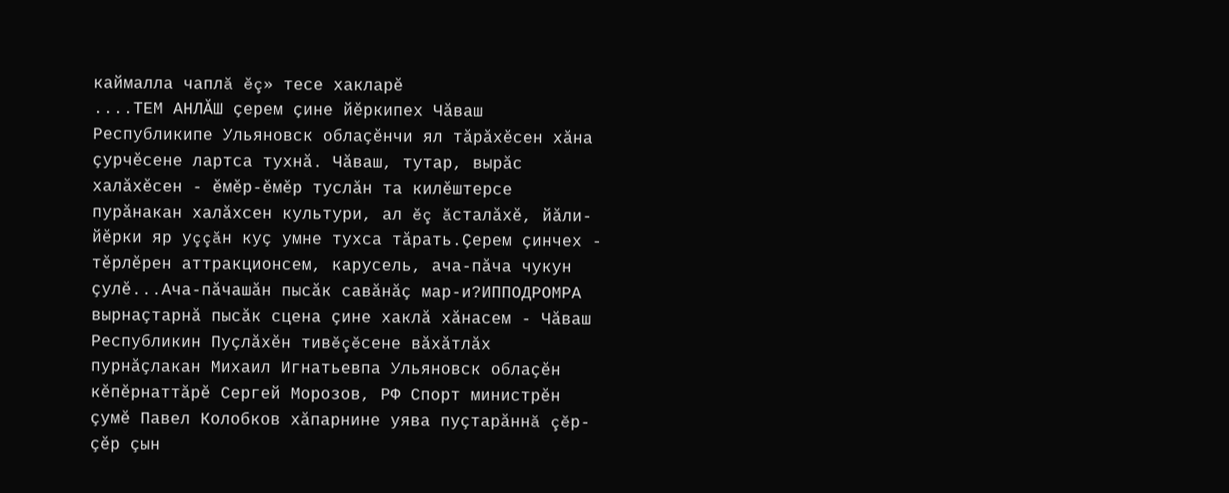каймалла чаплă ĕç» тесе хакларĕ
....ТЕМ АНЛĂШ çерем çине йĕркипех Чăваш Республикипе Ульяновск облаçĕнчи ял тăрăхĕсен хăна çурчĕсене лартса тухнă. Чăваш, тутар, вырăс халăхĕсен - ĕмĕр-ĕмĕр туслăн та килĕштерсе пурăнакан халăхсен культури, ал ĕç ăсталăхĕ, йăли-йĕрки яр уççăн куç умне тухса тăрать.Çерем çинчех - тĕрлĕрен аттракционсем, карусель, ача-пăча чукун çулĕ...Ача-пăчашăн пысăк савăнăç мар-и?ИППОДРОМРА вырнаçтарнă пысăк сцена çине хаклă хăнасем - Чăваш Республикин Пуçлăхĕн тивĕçĕсене вăхăтлăх пурнăçлакан Михаил Игнатьевпа Ульяновск облаçĕн кĕпĕрнаттăрĕ Сергей Морозов, РФ Спорт министрĕн çумĕ Павел Колобков хăпарнине уява пуçтарăннă çĕр-çĕр çын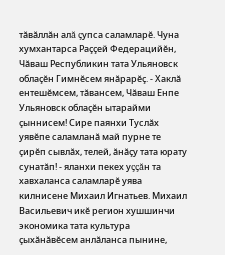тăвăллăн алă çупса саламларĕ. Чуна хумхантарса Раççей Федерацийĕн, Чăваш Республикин тата Ульяновск облаçĕн Гимнĕсем янăрарĕç. - Хаклă ентешĕмсем, тăвансем, Чăваш Енпе Ульяновск облаçĕн ытарайми çыннисем! Сире паянхи Туслăх уявĕпе саламланă май пурне те çирĕп сывлăх, телей, ăнăçу тата юрату сунатăп! - яланхи пекех уççăн та хавхаланса саламларĕ уява килнисене Михаил Игнатьев. Михаил Васильевич икĕ регион хушшинчи экономика тата культура çыхăнăвĕсем анлăланса пынине,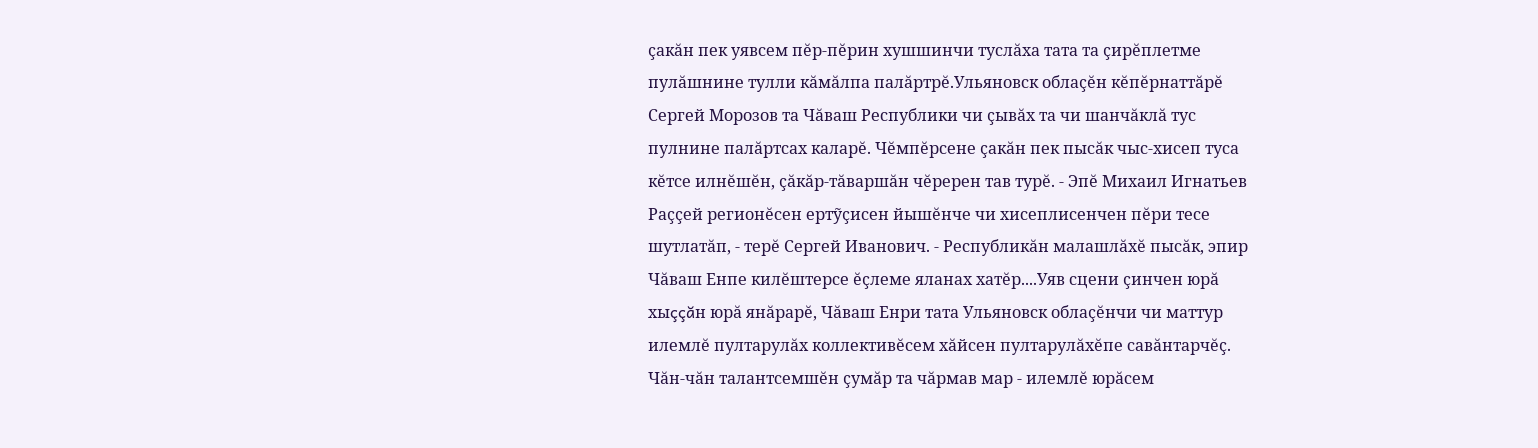çакăн пек уявсем пĕр-пĕрин хушшинчи туслăха тата та çирĕплетме пулăшнине тулли кăмăлпа палăртрĕ.Ульяновск облаçĕн кĕпĕрнаттăрĕ Сергей Морозов та Чăваш Республики чи çывăх та чи шанчăклă тус пулнине палăртсах каларĕ. Чĕмпĕрсене çакăн пек пысăк чыс-хисеп туса кĕтсе илнĕшĕн, çăкăр-тăваршăн чĕререн тав турĕ. - Эпĕ Михаил Игнатьев Раççей регионĕсен ертỹçисен йышĕнче чи хисеплисенчен пĕри тесе шутлатăп, - терĕ Сергей Иванович. - Республикăн малашлăхĕ пысăк, эпир Чăваш Енпе килĕштерсе ĕçлеме яланах хатĕр....Уяв сцени çинчен юрă хыççăн юрă янăрарĕ, Чăваш Енри тата Ульяновск облаçĕнчи чи маттур илемлĕ пултарулăх коллективĕсем хăйсен пултарулăхĕпе савăнтарчĕç. Чăн-чăн талантсемшĕн çумăр та чăрмав мар - илемлĕ юрăсем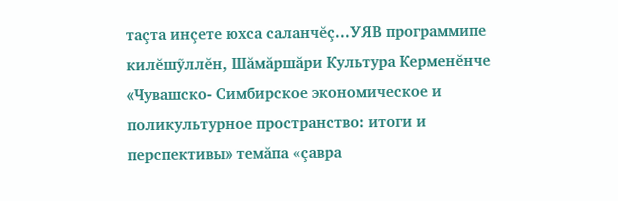таçта инçете юхса саланчĕç...УЯВ программипе килĕшỹллĕн, Шăмăршăри Культура Керменĕнче «Чувашско- Симбирское экономическое и поликультурное пространство: итоги и перспективы» темăпа «çавра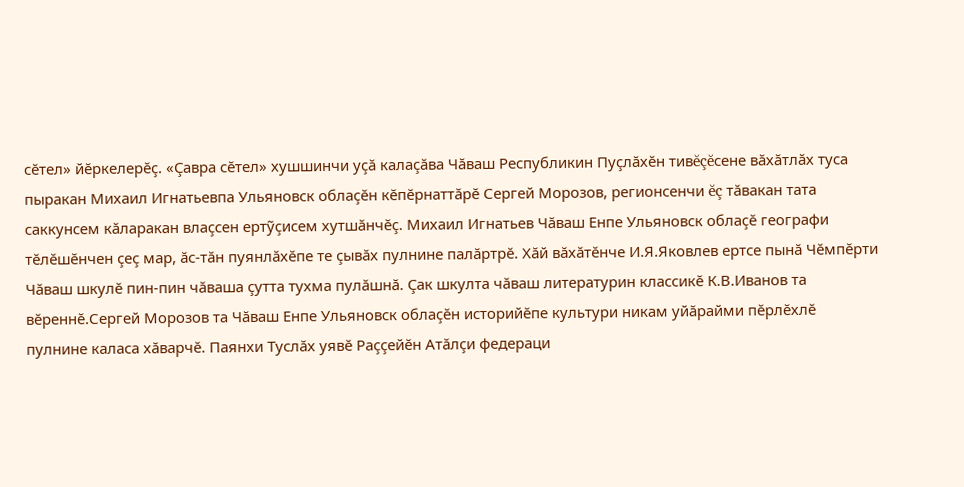сĕтел» йĕркелерĕç. «Çавра сĕтел» хушшинчи уçă калаçăва Чăваш Республикин Пуçлăхĕн тивĕçĕсене вăхăтлăх туса пыракан Михаил Игнатьевпа Ульяновск облаçĕн кĕпĕрнаттăрĕ Сергей Морозов, регионсенчи ĕç тăвакан тата саккунсем кăларакан влаçсен ертỹçисем хутшăнчĕç. Михаил Игнатьев Чăваш Енпе Ульяновск облаçĕ географи тĕлĕшĕнчен çеç мар, ăс-тăн пуянлăхĕпе те çывăх пулнине палăртрĕ. Хăй вăхăтĕнче И.Я.Яковлев ертсе пынă Чĕмпĕрти Чăваш шкулĕ пин-пин чăваша çутта тухма пулăшнă. Çак шкулта чăваш литературин классикĕ К.В.Иванов та вĕреннĕ.Сергей Морозов та Чăваш Енпе Ульяновск облаçĕн историйĕпе культури никам уйăрайми пĕрлĕхлĕ пулнине каласа хăварчĕ. Паянхи Туслăх уявĕ Раççейĕн Атăлçи федераци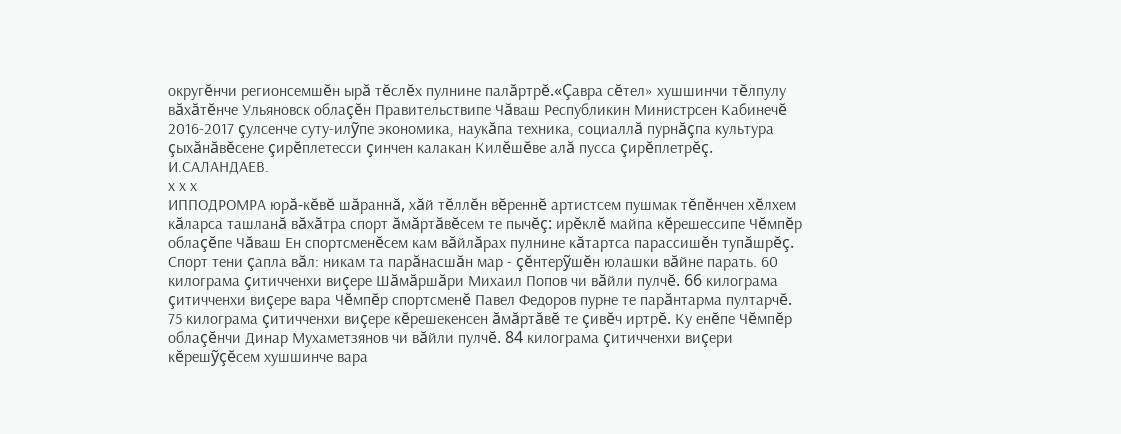округĕнчи регионсемшĕн ырă тĕслĕх пулнине палăртрĕ.«Çавра сĕтел» хушшинчи тĕлпулу вăхăтĕнче Ульяновск облаçĕн Правительствипе Чăваш Республикин Министрсен Кабинечĕ 2016-2017 çулсенче суту-илỹпе экономика, наукăпа техника, социаллă пурнăçпа культура çыхăнăвĕсене çирĕплетесси çинчен калакан Килĕшĕве алă пусса çирĕплетрĕç.
И.САЛАНДАЕВ.
х х х
ИППОДРОМРА юрă-кĕвĕ шăраннă, хăй тĕллĕн вĕреннĕ артистсем пушмак тĕпĕнчен хĕлхем кăларса ташланă вăхăтра спорт ăмăртăвĕсем те пычĕç: ирĕклĕ майпа кĕрешессипе Чĕмпĕр облаçĕпе Чăваш Ен спортсменĕсем кам вăйлăрах пулнине кăтартса парассишĕн тупăшрĕç. Спорт тени çапла вăл: никам та парăнасшăн мар - çĕнтерỹшĕн юлашки вăйне парать. 60 килограма çитичченхи виçере Шăмăршăри Михаил Попов чи вăйли пулчĕ. 66 килограма çитичченхи виçере вара Чĕмпĕр спортсменĕ Павел Федоров пурне те парăнтарма пултарчĕ. 75 килограма çитичченхи виçере кĕрешекенсен ăмăртăвĕ те çивĕч иртрĕ. Ку енĕпе Чĕмпĕр облаçĕнчи Динар Мухаметзянов чи вăйли пулчĕ. 84 килограма çитичченхи виçери кĕрешỹçĕсем хушшинче вара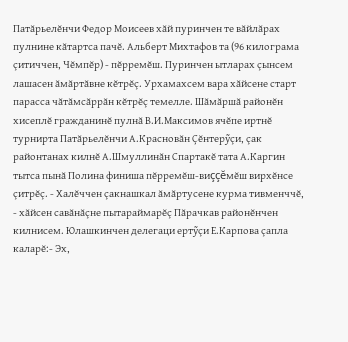Патăрьелĕнчи Федор Моисеев хăй пуринчен те вăйлăрах пулнине кăтартса пачĕ. Альберт Михтафов та (96 килограма çитиччен, Чĕмпĕр) - пĕрремĕш. Пуринчен ытларах çынсем лашасен ăмăртăвне кĕтрĕç. Урхамахсем вара хăйсене старт парасса чăтăмсăррăн кĕтрĕç темелле. Шăмăршă районĕн хисеплĕ гражданинĕ пулнă В.И.Максимов ячĕпе иртнĕ турнирта Патăрьелĕнчи А.Красновăн Çĕнтерỹçи, çак районтанах килнĕ А.Шмуллинăн Спартакĕ тата А.Каргин тытса пынă Полина финиша пĕрремĕш-виççĕмĕш вирхĕнсе çитрĕç. - Халĕччен çакнашкал ăмăртусене курма тивменччĕ, - хăйсен савăнăçне пытараймарĕç Пăрачкав районĕнчен килнисем. Юлашкинчен делегаци ертỹçи Е.Карпова çапла каларĕ:- Эх,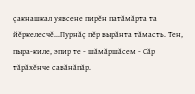çакнашкал уявсене пирĕн патăмăрта та йĕркелесчĕ...Пурнăç пĕр вырăнта тăмасть. Тен, пыра-киле, эпир те - шăмăршăсем - Сăр тăрăхĕнче савăнăпăр.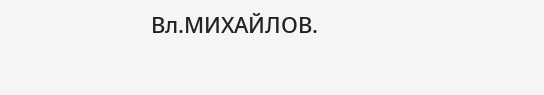Вл.МИХАЙЛОВ.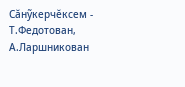Сăнỹкерчĕксем - Т.Федотован, А.Ларшникован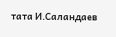тата И.Саландаев